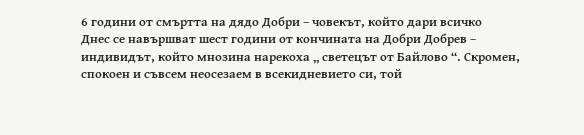6 години от смъртта на дядо Добри – човекът, който дари всичко
Днес се навършват шест години от кончината на Добри Добрев – индивидът, който мнозина нарекоха „ светецът от Байлово “. Скромен, спокоен и съвсем неосезаем в всекидневието си, той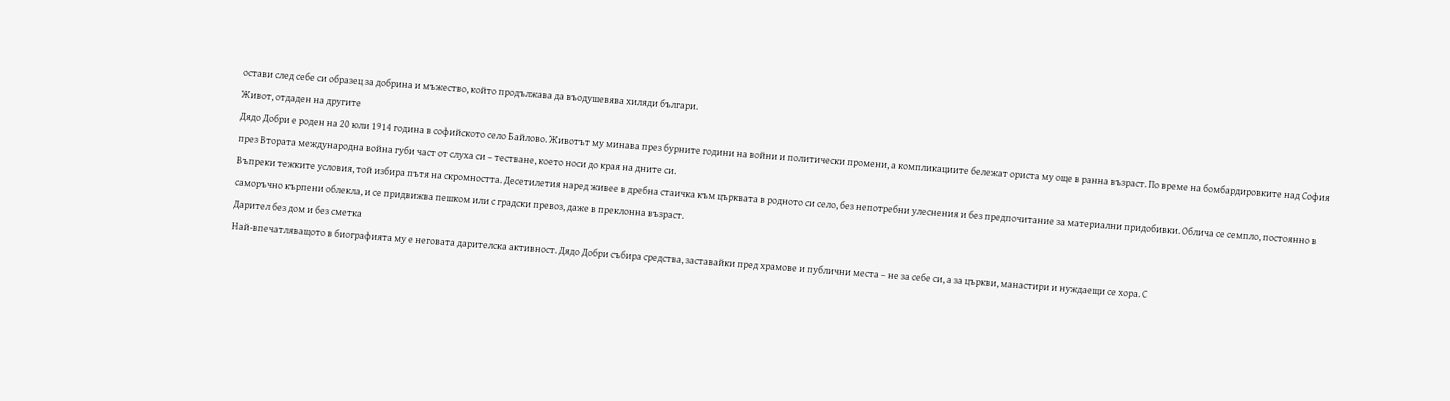остави след себе си образец за добрина и мъжество, който продължава да въодушевява хиляди българи.
Живот, отдаден на другите
Дядо Добри е роден на 20 юли 1914 година в софийското село Байлово. Животът му минава през бурните години на войни и политически промени, а компликациите бележат ориста му още в ранна възраст. По време на бомбардировките над София през Втората международна война губи част от слуха си – тестване, което носи до края на дните си.
Въпреки тежките условия, той избира пътя на скромността. Десетилетия наред живее в дребна стаичка към църквата в родното си село, без непотребни улеснения и без предпочитание за материални придобивки. Облича се семпло, постоянно в саморъчно кърпени облекла, и се придвижва пешком или с градски превоз, даже в преклонна възраст.
Дарител без дом и без сметка
Най-впечатляващото в биографията му е неговата дарителска активност. Дядо Добри събира средства, заставайки пред храмове и публични места – не за себе си, а за църкви, манастири и нуждаещи се хора. С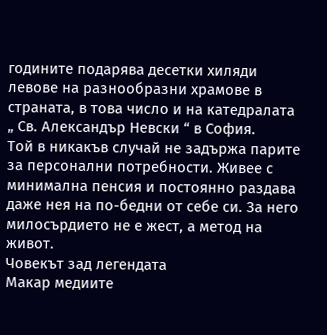годините подарява десетки хиляди левове на разнообразни храмове в страната, в това число и на катедралата „ Св. Александър Невски “ в София.
Той в никакъв случай не задържа парите за персонални потребности. Живее с минимална пенсия и постоянно раздава даже нея на по-бедни от себе си. За него милосърдието не е жест, а метод на живот.
Човекът зад легендата
Макар медиите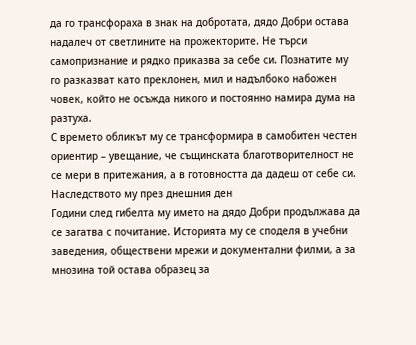да го трансфораха в знак на добротата, дядо Добри остава надалеч от светлините на прожекторите. Не търси самопризнание и рядко приказва за себе си. Познатите му го разказват като преклонен, мил и надълбоко набожен човек, който не осъжда никого и постоянно намира дума на разтуха.
С времето обликът му се трансформира в самобитен честен ориентир – увещание, че същинската благотворителност не се мери в притежания, а в готовността да дадеш от себе си.
Наследството му през днешния ден
Години след гибелта му името на дядо Добри продължава да се загатва с почитание. Историята му се споделя в учебни заведения, обществени мрежи и документални филми, а за мнозина той остава образец за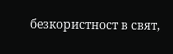безкористност в свят,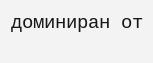доминиран от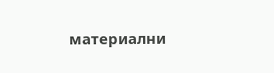материални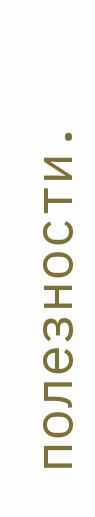полезности.